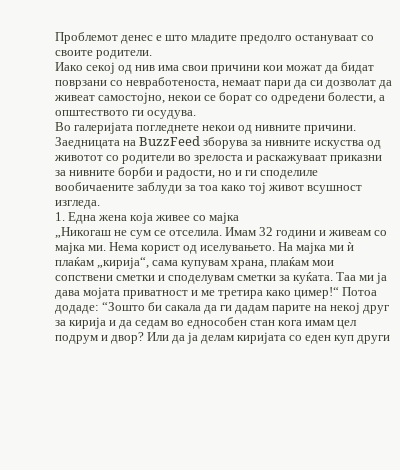Проблемот денес е што младите предолго остануваат со своите родители.
Иако секој од нив има свои причини кои можат да бидат поврзани со невработеноста, немаат пари да си дозволат да живеат самостојно, некои се борат со одредени болести, а општеството ги осудува.
Во галеријата погледнете некои од нивните причини.
Заедницата на BuzzFeed зборува за нивните искуства од животот со родители во зрелоста и раскажуваат приказни за нивните борби и радости, но и ги споделиле вообичаените заблуди за тоа како тој живот всушност изгледа.
1. Една жена која живее со мајка
„Никогаш не сум се отселила. Имам 32 години и живеам со мајка ми. Нема корист од иселувањето. На мајка ми ѝ плаќам „кирија“, сама купувам храна, плаќам мои сопствени сметки и споделувам сметки за куќата. Таа ми ја дава мојата приватност и ме третира како цимер!“ Потоа додаде: “Зошто би сакала да ги дадам парите на некој друг за кирија и да седам во еднособен стан кога имам цел подрум и двор? Или да ја делам киријата со еден куп други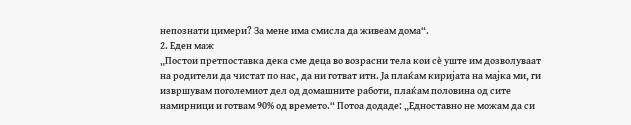непознати цимери? За мене има смисла да живеам дома“.
2. Еден маж
„Постои претпоставка дека сме деца во возрасни тела кои сè уште им дозволуваат на родители да чистат по нас, да ни готват итн. Ја плаќам киријата на мајка ми, ги извршувам поголемиот дел од домашните работи, плаќам половина од сите намирници и готвам 90% од времето.“ Потоа додаде: „Едноставно не можам да си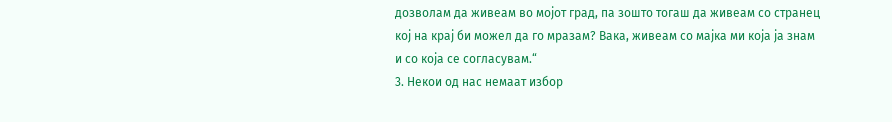дозволам да живеам во мојот град, па зошто тогаш да живеам со странец кој на крај би можел да го мразам? Вака, живеам со мајка ми која ја знам и со која се согласувам.“
3. Некои од нас немаат избор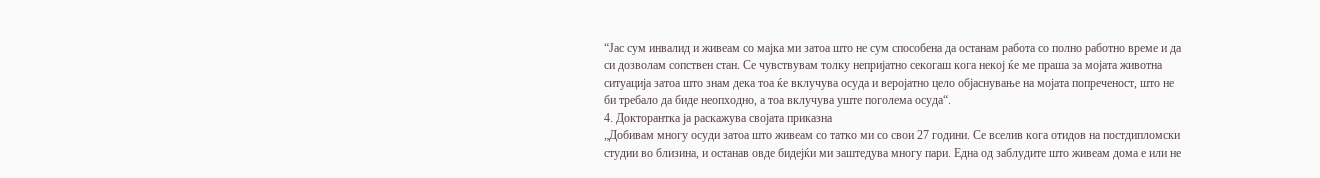“Јас сум инвалид и живеам со мајка ми затоа што не сум способена да останам работа со полно работно време и да си дозволам сопствен стан. Се чувствувам толку непријатно секогаш кога некој ќе ме праша за мојата животна ситуација затоа што знам дека тоа ќе вклучува осуда и веројатно цело објаснување на мојата попреченост, што не би требало да биде неопходно, а тоа вклучува уште поголема осуда“.
4. Докторантка ја раскажува својата приказна
„Добивам многу осуди затоа што живеам со татко ми со свои 27 години. Се вселив кога отидов на постдипломски студии во близина, и останав овде бидејќи ми заштедува многу пари. Една од заблудите што живеам дома е или не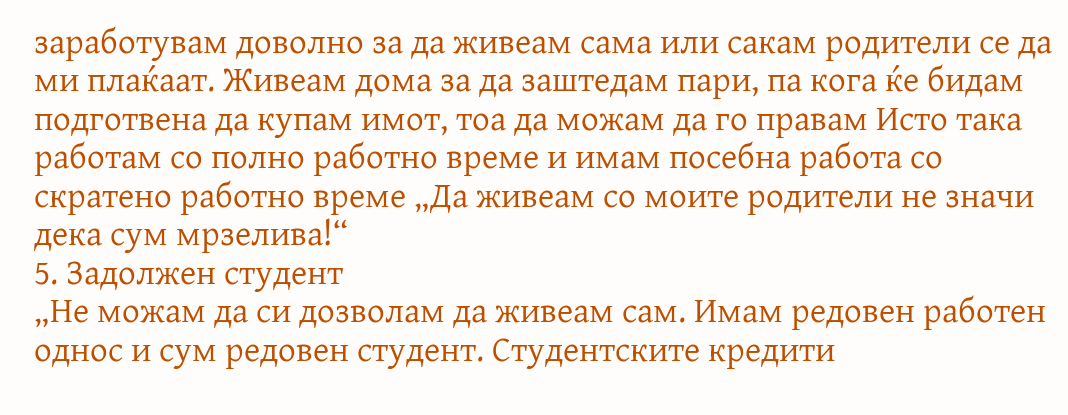заработувам доволно за да живеам сама или сакам родители се да ми плаќаат. Живеам дома за да заштедам пари, па кога ќе бидам подготвена да купам имот, тоа да можам да го правам Исто така работам со полно работно време и имам посебна работа со скратено работно време „Да живеам со моите родители не значи дека сум мрзелива!“
5. Задолжен студент
„Не можам да си дозволам да живеам сам. Имам редовен работен однос и сум редовен студент. Студентските кредити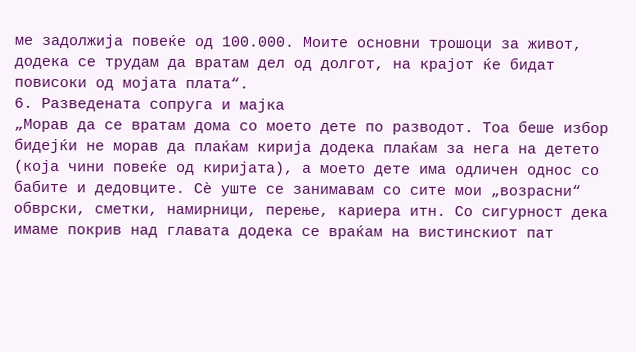ме задолжија повеќе од 100.000. Моите основни трошоци за живот, додека се трудам да вратам дел од долгот, на крајот ќе бидат повисоки од мојата плата“.
6. Разведената сопруга и мајка
„Морав да се вратам дома со моето дете по разводот. Тоа беше избор бидејќи не морав да плаќам кирија додека плаќам за нега на детето (која чини повеќе од киријата), а моето дете има одличен однос со бабите и дедовците. Сè уште се занимавам со сите мои „возрасни“ обврски, сметки, намирници, перење, кариера итн. Со сигурност дека имаме покрив над главата додека се враќам на вистинскиот пат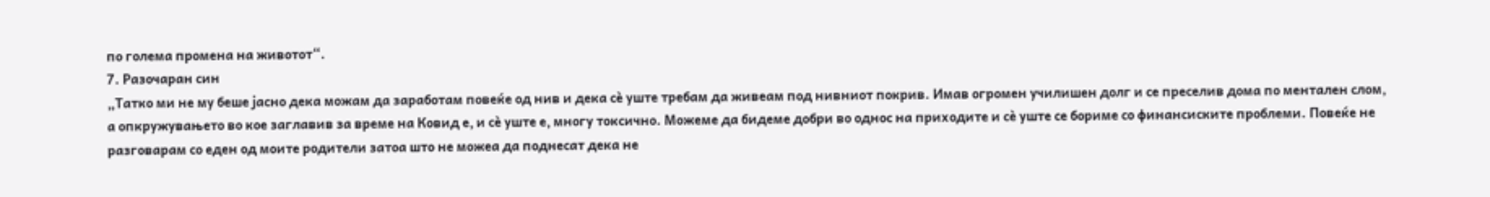по голема промена на животот“.
7. Разочаран син
„Татко ми не му беше јасно дека можам да заработам повеќе од нив и дека сè уште требам да живеам под нивниот покрив. Имав огромен училишен долг и се преселив дома по ментален слом, а опкружувањето во кое заглавив за време на Ковид е, и сè уште е, многу токсично. Можеме да бидеме добри во однос на приходите и сè уште се бориме со финансиските проблеми. Повеќе не разговарам со еден од моите родители затоа што не можеа да поднесат дека не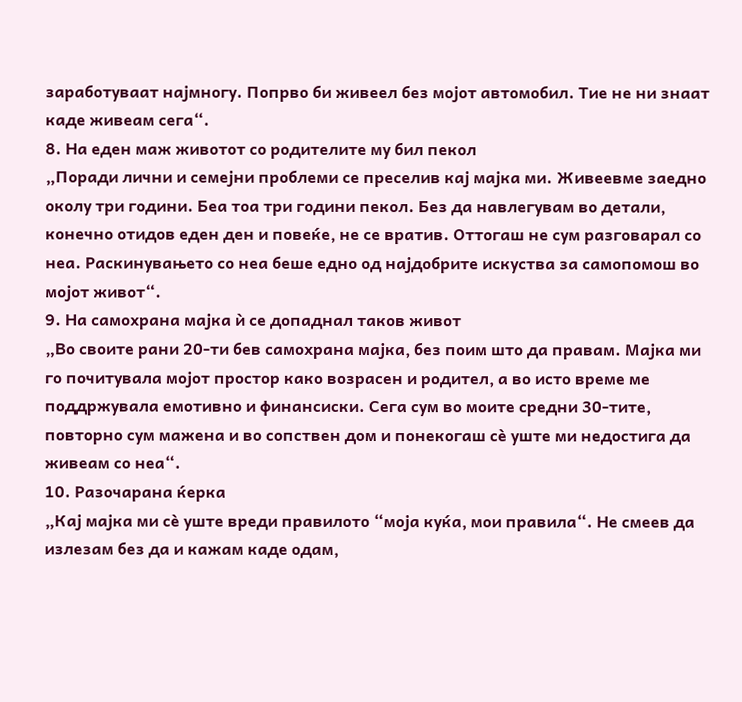заработуваат најмногу. Попрво би живеел без мојот автомобил. Тие не ни знаат каде живеам сега“.
8. На еден маж животот со родителите му бил пекол
„Поради лични и семејни проблеми се преселив кај мајка ми. Живеевме заедно околу три години. Беа тоа три години пекол. Без да навлегувам во детали, конечно отидов еден ден и повеќе, не се вратив. Оттогаш не сум разговарал со неа. Раскинувањето со неа беше едно од најдобрите искуства за самопомош во мојот живот“.
9. На самохрана мајка ѝ се допаднал таков живот
„Во своите рани 20-ти бев самохрана мајка, без поим што да правам. Мајка ми го почитувала мојот простор како возрасен и родител, а во исто време ме поддржувала емотивно и финансиски. Сега сум во моите средни 30-тите, повторно сум мажена и во сопствен дом и понекогаш сè уште ми недостига да живеам со неа“.
10. Разочарана ќерка
„Кај мајка ми сè уште вреди правилото “моја куќа, мои правила“. Не смеев да излезам без да и кажам каде одам,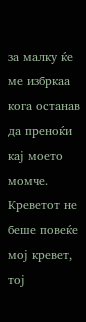за малку ќе ме избркаа кога останав да преноќи кај моето момче. Креветот не беше повеќе мој кревет, тој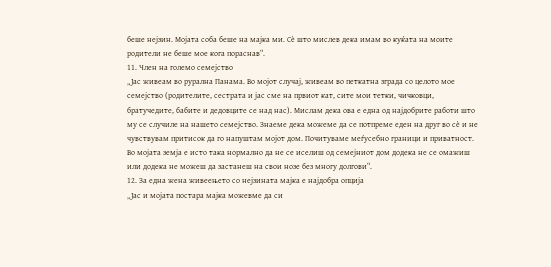беше нејзин. Мојата соба беше на мајка ми. Сè што мислев дека имам во куќата на моите родители не беше мое кога пораснав“.
11. Член на големо семејство
„Јас живеам во рурална Панама. Во мојот случај, живеам во петкатна зграда со целото мое семејство (родителите, сестрата и јас сме на првиот кат, сите мои тетки, чичковци, братучедите, бабите и дедовците се над нас). Мислам дека ова е една од најдобрите работи што му се случиле на нашето семејство. Знаеме дека можеме да се потпреме еден на друг во сè и не чувствувам притисок да го напуштам мојот дом. Почитуваме меѓусебно граници и приватност. Во мојата земја е исто така нормално да не се иселиш од семејниот дом додека не се омажиш или додека не можеш да застанеш на свои нозе без многу долгови“.
12. За една жена живеењето со нејзината мајка е најдобра опција
„Јас и мојата постара мајка можевме да си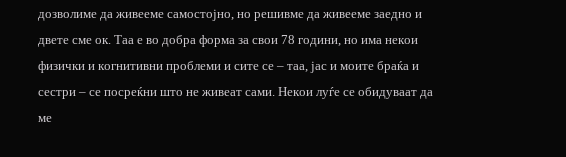дозволиме да живееме самостојно, но решивме да живееме заедно и двете сме ок. Таа е во добра форма за свои 78 години, но има некои физички и когнитивни проблеми и сите се – таа, јас и моите браќа и сестри – се посреќни што не живеат сами. Некои луѓе се обидуваат да ме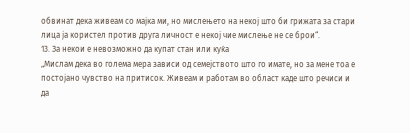обвинат дека живеам со мајка ми, но мислењето на некој што би грижата за стари лица ја користел против друга личност е некој чие мислење не се брои“.
13. За некои е невозможно да купат стан или куќа
„Мислам дека во голема мера зависи од семејството што го имате, но за мене тоа е постојано чувство на притисок. Живеам и работам во област каде што речиси и да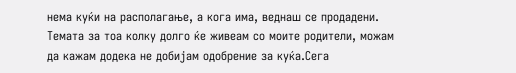нема куќи на располагање, а кога има, веднаш се продадени. Темата за тоа колку долго ќе живеам со моите родители, можам да кажам додека не добијам одобрение за куќа.Сега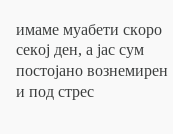имаме муабети скоро секој ден, а јас сум постојано вознемирен и под стрес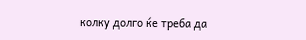колку долго ќе треба да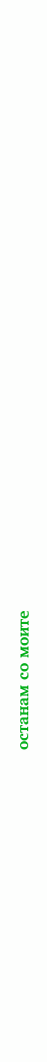останам со моите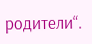родители“.